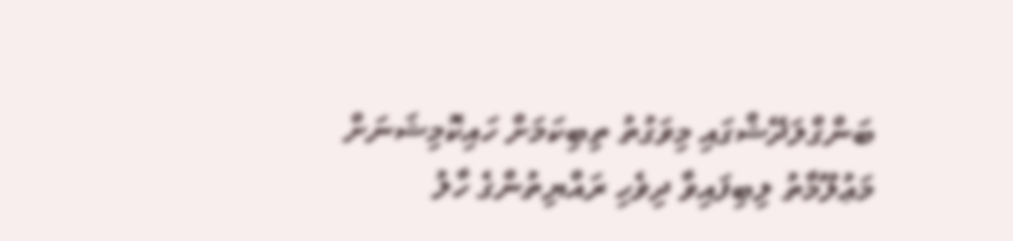ބަންގްލަދޭޝްގައި މިވަގުތު ތިބިކަމަށް ހައިކޮމިޝަނަށް މަޢުލޫމާތު ލިބިފައިވާ ދިވެހި ރައްޔިތުންގެ ހާލު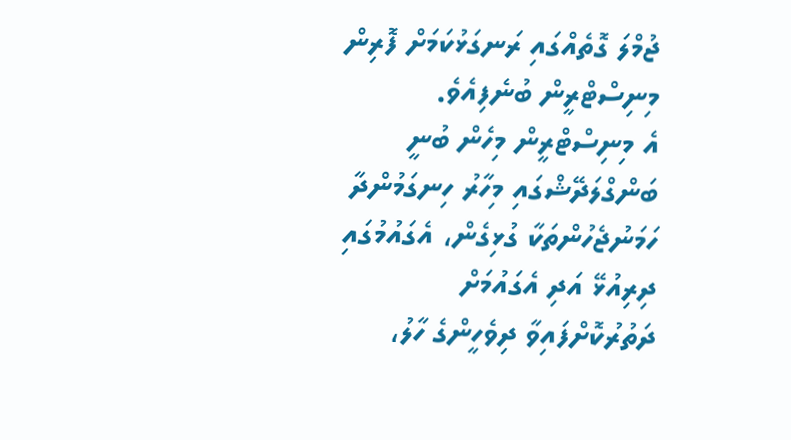ޖުމްލަ ގޮތެއްގައި ރަނގަޅުކަމަށް ފޮރިން މިނިސްޓްރީން ބުނެފިއެވެ.
އެ މިނިސްޓްރީން މިހެން ބުނީ ބަންގްލަދޭޝްގައި މިހާރު ހިނގަމުންދާ ހަމަނުޖެހުންތަކާ ގުޅިގެން، އެގައުމުގައި ދިރިއުޅޭ އަދި އެގައުމަށް ދަތުރުކޮށްފައިވާ ދިވެހީންގެ ހާލު،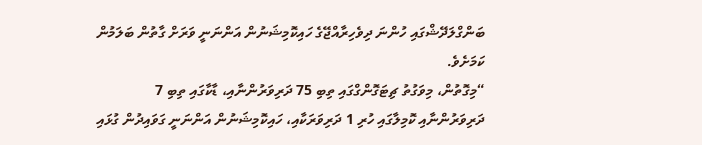ބަންގްލަދޭޝްގައި ހުންނަ ދިވެހިރާއްޖޭގެ ހައިކޮމިޝަނުން އަންނަނީ ވަރަށް ގާތުން ބަލަމުން ކަމަށެވެ.
“މިގޮތުން، މިވަގުތު ޗިޓަގޮންގްގައި ތިބި 75 ދަރިވަރުންނާއި، ޑާކާގައި ތިބި 7 ދަރިވަރުންނާއި ކޮމިލާގައި ހުރި 1 ދަރިވަރަކާއި، ހައިކޮމިޝަނުން އަންނަނީ ގަވައިދުން ގުޅައި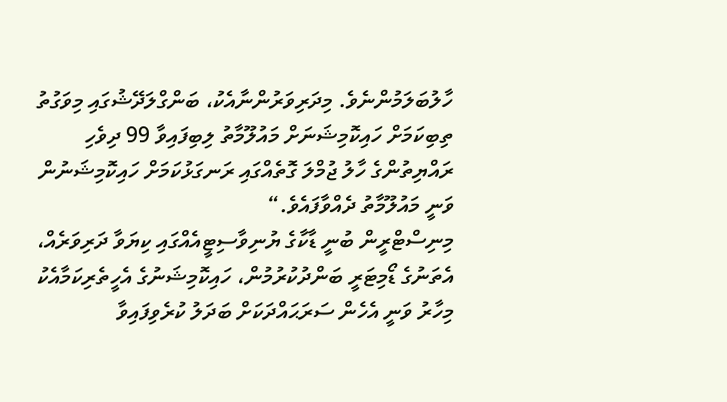ހާލުބަލަމުންނެވެ. މިދަރިވަރުންނާއެކު، ބަންގްލަދޭޝުގައި މިވަގުތު ތިބިކަމަށް ހައިކޮމިޝަނަށް މައުލޫމާތު ލިބިފައިވާ 99 ދިވެހި ރައްޔިތުންގެ ހާލު ޖުމްލަ ގޮތެއްގައި ރަނގަޅުކަމަށް ހައިކޮމިޝަނުން ވަނީ މައުލޫމާތު ދެއްވާފައެވެ.“
މިނިސްޓްރީން ބުނީ ޑާކާގެ ޔުނިވާސިޓީއެއްގައި ކިޔަވާ ދަރިވަރެއް، އެތަނުގެ ޑޯމިޓަރީ ބަންދުކުރުމުން، ހައިކޮމިޝަނުގެ އެހީތެރިކަމާއެކު މިހާރު ވަނީ އެހެން ސަރަޙައްދަކަށް ބަދަލު ކުރެވިފައިވާ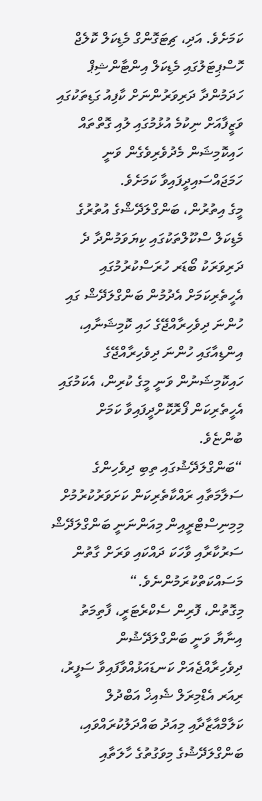ކަމަށެވެ. އަދި، ޗިޓަގޮންގް މެޑިކަލް ކޮލެޖް ހޮސްޕިޓަލުގައި މެޑިކަލް އިންޓާންޝިޕް ހަދަމުންދާ ދަރިވަރުންނަށް ކާފިއު ގަޑިތަކުގައި ވަޒީފާއަށް ނިކުމެ އުޅުމުގައި ލުއި ގޮތްތައް ހައިކޮމިޝަން މެދުވެރިވެގެން ވަނީ ހަމަޖައްސައިދީފައިވާ ކަމަށެވެ.
މީގެ އިތުރުން، ބަންގްލަދޭޝްގެ އުތުރުގެ މެޑިކަލް ސްކޫލްތަކުގައި ކިޔަވަމުންދާ ދެ ދަރިވަރަކު ބޯޑަރ ހުރަސްކުރުމުގައި އެހީތެރިކަމަށް އެދުމުން ބަންގްލަދޭޝް ގައި ހުންނަ ދިވެހިރާއްޖޭގެ ހައި ކޮމިޝަނާއި، އިންޑިއާގައި ހުންނަ ދިވެހިރާއްޖޭގެ ހައިކޮމިޝަނުން ވަނީ މީގެ ކުރިން، އެކަމުގައި އެހީތެރިކަން ފޯރޮކޮށްދީފައިވާ ކަމަށް ބުންޏެވެ.
“ބަންގްލަދޭޝުގައި ތިބި ދިވެހިންގެ ސަލާމަތާއި ރައްކާތެރިކަން ކަށަވަރުކުރުމުށް މިމިނިސްޓްރީއިން މިއަންނަނީ ބަންގްލަދޭޝް ސަރުކާރާއި ވާހަކަ ދައްކައި ވަރަށް ގާތުން މަސައްކަތްކުރަމުންނެވެ.“
މިގޮތުން، ފޮރިން ސެކްރެޓަރީ، ފާތިމަތު އިނާޔާ ވަނީ ބަންގްލަދޭޝުން ދިވެހިރާއްޖެއަށް ކަނޑައަޅުއްވާފައިވާ ސަފީރު، ރިއަރ އެޑްމިރަލް ޝެއިޚް އަބްދުލް ކަލާމްއާޒާދާއި މިއަދު ބައްދަލުކުރައްވައި، ބަންގްލަދޭޝުގެ މިވަގުތުގެ ހާލަތާއި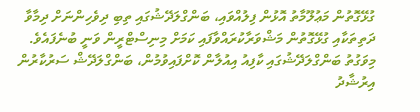ގުޅޭގޮތުން މަޢުލޫމާތު އޮޅުން ފިލުއްވައި، ބަންގްލަދޭޝުގައި ތިބި ދިވެހިންނަށް ދިމާވާ ދަތިތަކާއި ގުޅޭގޮތުން މަޝްވަރާކުރައްވާފައި ކަމަށް މިނިސްޓްރީން ވަނީ ބުނެފައެވެ.
މިވަގުތު ބަންގްލަދޭޝުގައި ކާފިއު އިއުލާން ކޮށްފައިވުމުން، ބަންގްލަދޭޝް ސަރުކާރުން އިރުޝާދު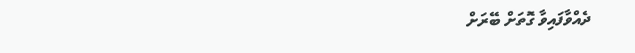ދެއްވާފައިވާ ގޮތަށް ބޭރަށް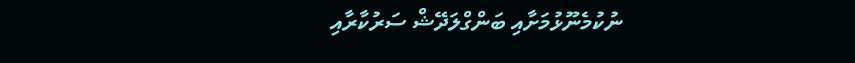ނުކުމެނޫޅުމަށާއި ބަންގްލަދޭޝް ސަރުކާރާއި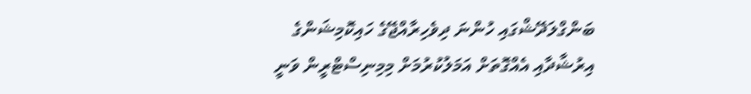ބަންގްލަދޭޝްގައި ހުންނަ ދިވެހިރާއްޖޭގެ ހައިކޮމިޝަންގެ އިރުޝާދާއި އެއްގޮތަށް އަމަލުކުރުމަށް މިމިނިސްޓްރީން ވަނީ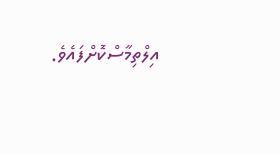އިލްތިމާސްކޮށްފައެވެ.